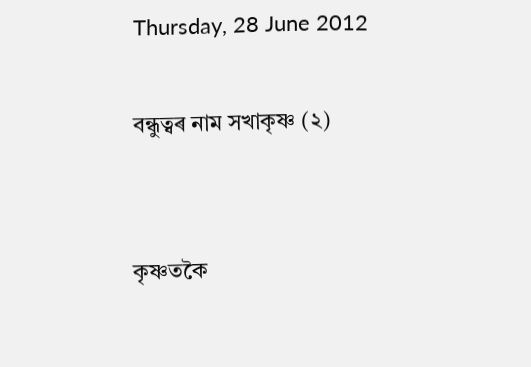Thursday, 28 June 2012

বন্ধুত্বৰ নাম সখাকৃষ্ণ (২)


কৃষ্ণতকৈ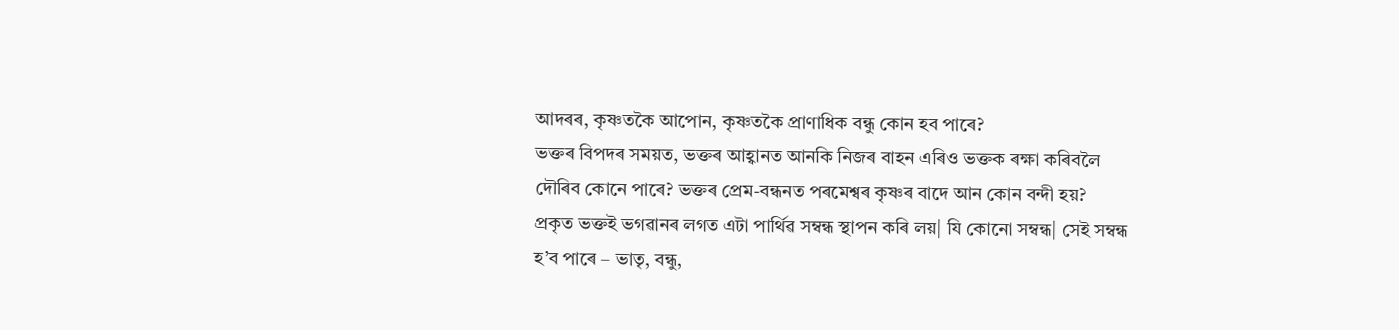আদৰৰ, কৃষ্ণতকৈ আপোন, কৃষ্ণতকৈ প্ৰাণাধিক বন্ধু কোন হব পাৰে?
ভক্তৰ বিপদৰ সময়ত, ভক্তৰ আহ্বানত আনকি নিজৰ বাহন এৰিও ভক্তক ৰক্ষা কৰিবলৈ দৌৰিব কোনে পাৰে? ভক্তৰ প্ৰেম-বন্ধনত পৰমেশ্বৰ কৃষ্ণৰ বাদে আন কোন বন্দী হয়?
প্ৰকৃত ভক্তই ভগৱানৰ লগত এটা পাৰ্থিৱ সম্বন্ধ স্থাপন কৰি লয়| যি কোনো সম্বন্ধ| সেই সম্বন্ধ হ’ব পাৰে – ভাতৃ, বন্ধু,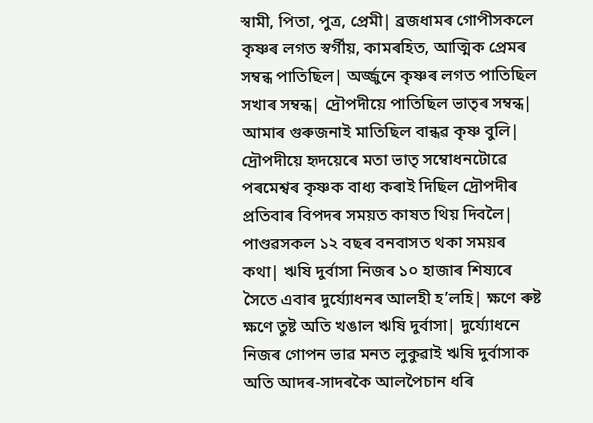স্বামী, পিতা, পুত্ৰ, প্ৰেমী| ব্ৰজধামৰ গোপীসকলে কৃষ্ণৰ লগত স্বৰ্গীয়, কামৰহিত, আত্মিক প্ৰেমৰ সম্বন্ধ পাতিছিল| অৰ্জ্জুনে কৃষ্ণৰ লগত পাতিছিল সখাৰ সম্বন্ধ| দ্ৰৌপদীয়ে পাতিছিল ভাতৃৰ সম্বন্ধ| আমাৰ গুৰুজনাই মাতিছিল বান্ধৱ কৃষ্ণ বুলি| দ্ৰৌপদীয়ে হৃদয়েৰে মতা ভাতৃ সম্বোধনটোৱে পৰমেশ্বৰ কৃষ্ণক বাধ্য কৰাই দিছিল দ্ৰৌপদীৰ প্ৰতিবাৰ বিপদৰ সময়ত কাষত থিয় দিবলৈ|
পাণ্ডৱসকল ১২ বছৰ বনবাসত থকা সময়ৰ কথা| ঋষি দুৰ্বাসা নিজৰ ১০ হাজাৰ শিষ্যৰে সৈতে এবাৰ দুৰ্য্যোধনৰ আলহী হ’লহি| ক্ষণে ৰুষ্ট ক্ষণে তুষ্ট অতি খঙাল ঋষি দুৰ্বাসা| দুৰ্য্যোধনে নিজৰ গোপন ভাৱ মনত লুকুৱাই ঋষি দুৰ্বাসাক অতি আদৰ-সাদৰকৈ আলপৈচান ধৰি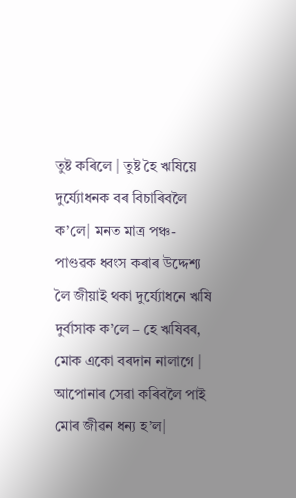তুষ্ট কৰিলে | তুষ্ট হৈ ঋষিয়ে দুৰ্য্যোধনক বৰ বিচাৰিবলৈ ক’লে| মনত মাত্ৰ পঞ্চ-পাণ্ডৱক ধ্বংস কৰাৰ উদ্দেশ্য লৈ জীয়াই থকা দুৰ্য্যোধনে ঋষি দুৰ্বাসাক ক’লে – হে ঋষিবৰ, মোক একো বৰদান নালাগে | আপোনাৰ সেৱা কৰিবলৈ পাই মোৰ জীৱন ধন্য হ’ল|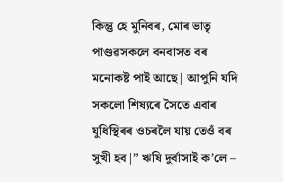কিন্তু হে মুনিবৰ, মোৰ ভাতৃ পাণ্ডৱসকলে বনবাসত বৰ মনোকষ্ট পাই আছে| আপুনি যদি সকলো শিষ্যৰে সৈতে এবাৰ যুধিস্থিৰৰ ওচৰলৈ যায় তেওঁ বৰ সুখী হব|” ঋষি দুৰ্বাসাই ক’লে –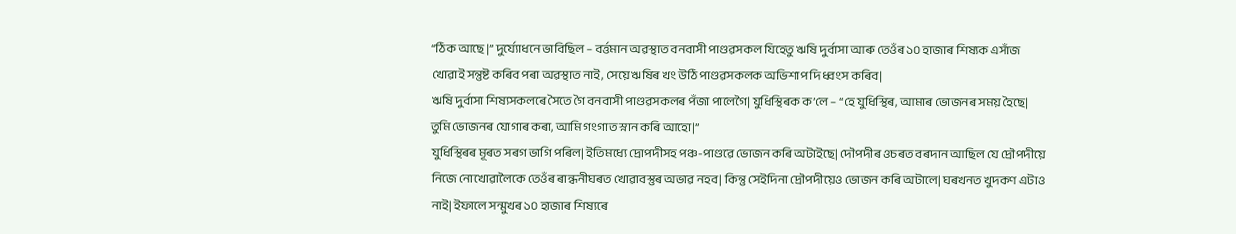“ঠিক আছে |” দুৰ্য্যোধনে ভাবিছিল – বৰ্ত্তমান অৱস্থাত বনবাসী পাণ্ডৱসকল যিহেতু ঋষি দুৰ্বাসা আৰু তেওঁৰ ১০ হাজাৰ শিষ্যক এসাঁজ খোৱাই সন্তুষ্ট কৰিব পৰা অৱস্থাত নাই, সেয়ে ঋষিৰ খং উঠি পাণ্ডৱসকলক অভিশাপ দি ধ্বংস কৰিব|
ঋষি দুৰ্বাসা শিষ্যসকলৰে সৈতে গৈ বনবাসী পাণ্ডৱসকলৰ পঁজা পালেগৈ| যুধিস্থিৰক ক’লে – “হে যুধিস্থিৰ, আমাৰ ভোজনৰ সময় হৈছে| তুমি ভোজনৰ যোগাৰ কৰা, আমি গংগাত স্নান কৰি আহো|”
যুধিস্থিৰৰ মূৰত সৰগ ভাগি পৰিল| ইতিমধ্যে দ্ৰোপদীসহ পঞ্চ-পাণ্ডৱে ভোজন কৰি অটাইছে| দৌপদীৰ ওচৰত বৰদান আছিল যে দ্ৰৌপদীয়ে নিজে নোখোৱালৈকে তেওঁৰ ৰান্ধনীঘৰত খোৱাবস্তুৰ অভাৱ নহব| কিন্তু সেইদিনা দ্ৰৌপদীয়েও ভোজন কৰি অটালে| ঘৰখনত খুদকণ এটাও নাই| ইফালে সন্মুখৰ ১০ হাজাৰ শিষ্যৰে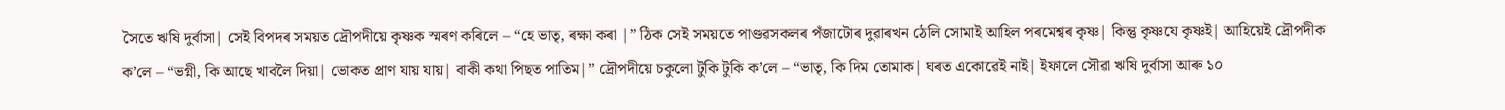সৈতে ঋষি দুৰ্বাসা| সেই বিপদৰ সময়ত দ্ৰৌপদীয়ে কৃষ্ণক স্মৰণ কৰিলে – “হে ভাতৃ, ৰক্ষা কৰা |” ঠিক সেই সময়তে পাণ্ডৱসকলৰ পঁজাটোৰ দুৱাৰখন ঠেলি সোমাই আহিল পৰমেশ্বৰ কৃষ্ণ| কিন্তু কৃষ্ণযে কৃষ্ণই| আহিয়েই দ্ৰৌপদীক ক’লে – “ভগ্নী, কি আছে খাবলৈ দিয়া| ভোকত প্ৰাণ যায় যায়| বাকী কথা পিছত পাতিম|” দ্ৰৌপদীয়ে চকুলো টুকি টুকি ক’লে – “ভাতৃ, কি দিম তোমাক| ঘৰত একোৱেই নাই| ইফালে সৌৱা ঋষি দুৰ্বাসা আৰু ১০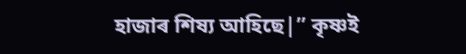হাজাৰ শিষ্য আহিছে|” কৃষ্ণই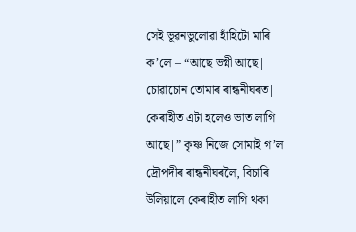সেই ভূৱনভুলোৱা হাঁহিটো মাৰি ক’লে – “আছে ভগ্নী আছে| চোৱাচোন তোমাৰ ৰান্ধনীঘৰত| কেৰাহীত এটা হলেও ভাত লাগি আছে|” কৃষ্ণ নিজে সোমাই গ’ল দ্ৰৌপদীৰ ৰান্ধনীঘৰলৈ, বিচাৰি উলিয়ালে কেৰাহীত লাগি থকা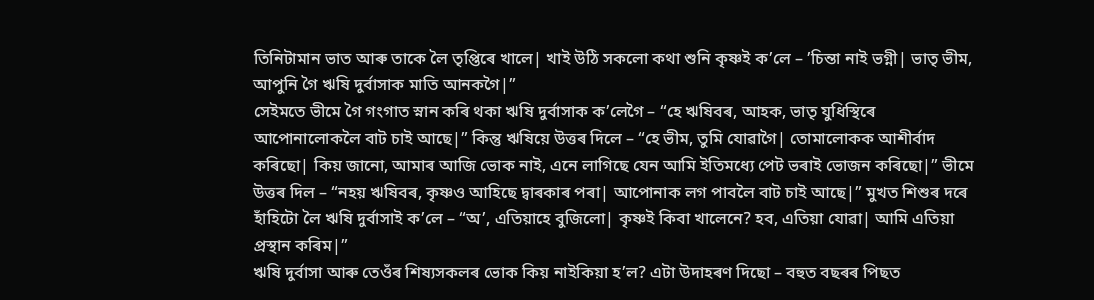তিনিটামান ভাত আৰু তাকে লৈ তৃপ্তিৰে খালে| খাই উঠি সকলো কথা শুনি কৃষ্ণই ক’লে – ’চিন্তা নাই ভগ্নী| ভাতৃ ভীম, আপুনি গৈ ঋষি দুৰ্বাসাক মাতি আনকগৈ|”
সেইমতে ভীমে গৈ গংগাত স্নান কৰি থকা ঋষি দুৰ্বাসাক ক’লেগৈ – “হে ঋষিবৰ, আহক, ভাতৃ যুধিস্থিৰে আপোনালোকলৈ বাট চাই আছে|” কিন্তু ঋষিয়ে উত্তৰ দিলে – “হে ভীম, তুমি যোৱাগৈ| তোমালোকক আশীৰ্বাদ কৰিছো| কিয় জানো, আমাৰ আজি ভোক নাই, এনে লাগিছে যেন আমি ইতিমধ্যে পেট ভৰাই ভোজন কৰিছো|” ভীমে উত্তৰ দিল – “নহয় ঋষিবৰ, কৃষ্ণও আহিছে দ্বাৰকাৰ পৰা| আপোনাক লগ পাবলৈ বাট চাই আছে|” মুখত শিশুৰ দৰে হাঁহিটো লৈ ঋষি দুৰ্বাসাই ক’লে – “অ’, এতিয়াহে বুজিলো| কৃষ্ণই কিবা খালেনে? হব, এতিয়া যোৱা| আমি এতিয়া প্ৰস্থান কৰিম|”
ঋষি দুৰ্বাসা আৰু তেওঁৰ শিষ্যসকলৰ ভোক কিয় নাইকিয়া হ’ল? এটা উদাহৰণ দিছো – বহুত বছৰৰ পিছত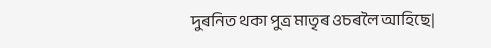দুৰনিত থকা পুত্ৰ মাতৃৰ ওচৰলৈ আহিছে|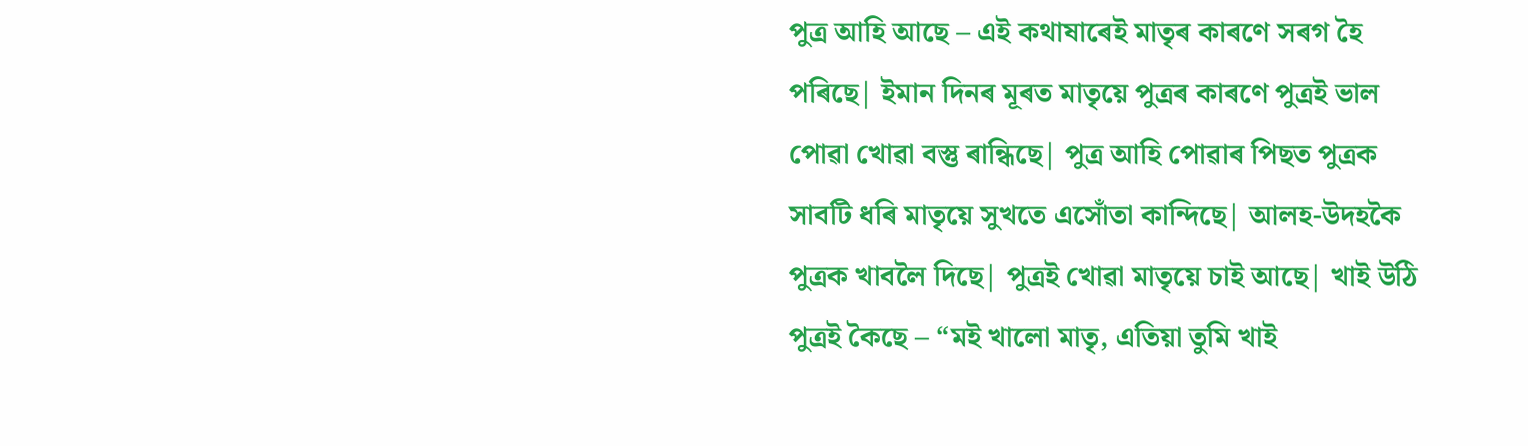পুত্ৰ আহি আছে – এই কথাষাৰেই মাতৃৰ কাৰণে সৰগ হৈ পৰিছে| ইমান দিনৰ মূৰত মাতৃয়ে পুত্ৰৰ কাৰণে পুত্ৰই ভাল পোৱা খোৱা বস্তু ৰান্ধিছে| পুত্ৰ আহি পোৱাৰ পিছত পুত্ৰক সাবটি ধৰি মাতৃয়ে সুখতে এসোঁতা কান্দিছে| আলহ-উদহকৈ পুত্ৰক খাবলৈ দিছে| পুত্ৰই খোৱা মাতৃয়ে চাই আছে| খাই উঠি পুত্ৰই কৈছে – “মই খালো মাতৃ, এতিয়া তুমি খাই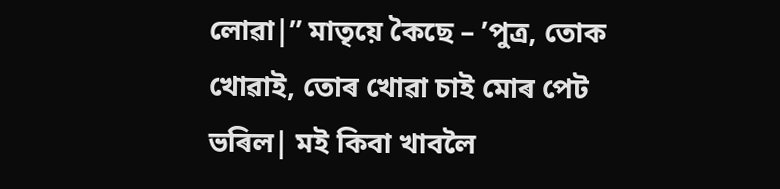লোৱা|” মাতৃয়ে কৈছে – ’পুত্ৰ, তোক খোৱাই, তোৰ খোৱা চাই মোৰ পেট ভৰিল| মই কিবা খাবলৈ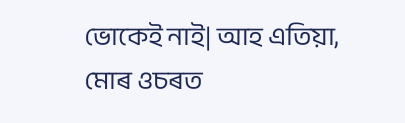ভোকেই নাই| আহ এতিয়া, মোৰ ওচৰত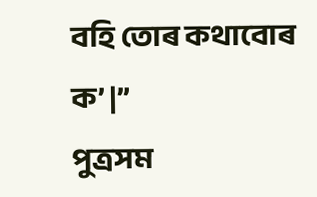বহি তোৰ কথাবোৰ ক’ |”
পুত্ৰসম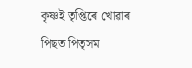কৃষ্ণই তৃপ্তিৰে খোৱাৰ পিছত পিতৃসম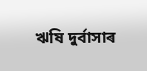ঋষি দুৰ্বাসাৰ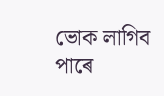ভোক লাগিব পাৰে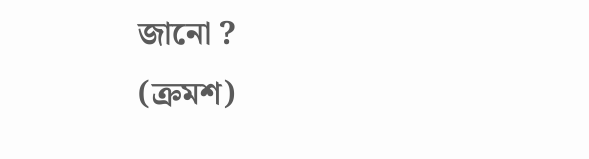জানো ?
(ক্ৰমশ)